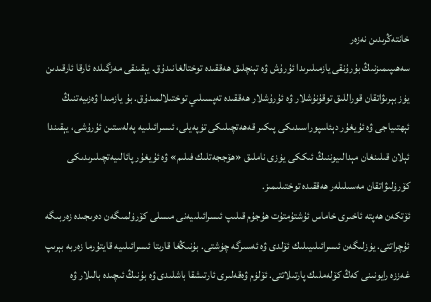خانتەڭرىدىن نەزەر
سەھىپىمىزنىڭ بۇرۇنقى يازمىلىرىدا ئۇرۇش ۋە تېنچلىق ھەققىدە توختالغانىدۇق. يېقىنقى مەزگىلدە ئارقا ئارقىدىن يۈز بېرىۋاتقان قوراللىق توقۇنۇشلار ۋە ئۇرۇشلار ھەققىدە تەپسىلىي توختىلالمىدۇق. بۇ يازمىدا ۋەزىيەتنىڭ ئېھتىياجى ۋە ئۇيغۇر دېئاسپوراسىدىكى پىكىر قەھەتچىلىكى تۈپەيلى، ئىسرائىلىيە پەلەستىن ئۇرۇشى، يېقىندا ئېلان قىلىنغان مېدالىيوننىڭ ئىككى يۈزى ناملىق «ھۆججەتلىك فىلىم» ۋە ئۇيغۇر پائالىيەتچىلىرىدىكى كۆرۈلىۋاتقان مەسىلىلەر ھەققىدە توختىلىمىز.
ئۆتكەن ھەپتە ئاخىرى خاماس ئۇشتۇمتۇت ھۇجۇم قىلىپ ئىسرائىلىيەنى مىسلى كۆرۈلمىگەن دەرىجىدە زەربىگە ئۇچراتتى. يۈزلىگەن ئىسرائىلىيىلىك ئۆلدى ۋە ئەسىرگە چۈشتى. بۇنىڭغا قارىتا ئىسرائىلىيە قايتۇرما زەربە بېرىپ غەززە رايونىنى كەڭ كۆلەملىك پارتىلاتتى. ئۆلۈم ۋەقەلىرى ئارتىشقا باشلىدى ۋە بۇنىڭ ئىچىدە بالىلار ۋە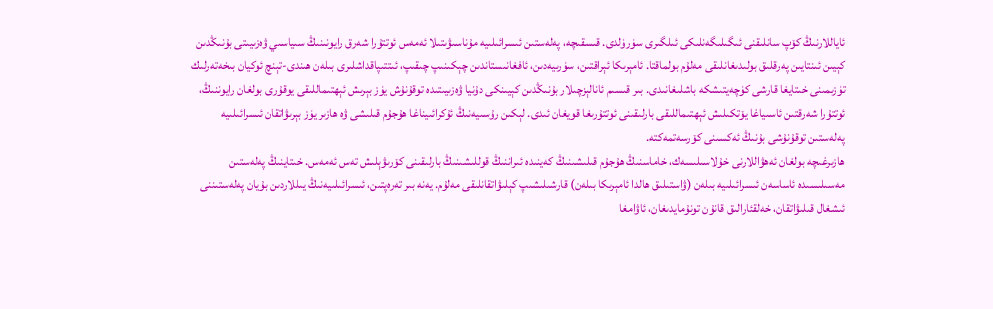ئاياللارنىڭ كۆپ سانلىقنى ئىگىلىگەنلىكى ئىلگىرى سۈرۈلدى. قىسقىچە، پەلەستىن ئىسرائىلىيە مۇناسىۋىتىلا ئەمەس ئوتتۇرا شەرق رايونىنىڭ سىياسىي ۋەزىيىتى بۇنىڭدىن كېيىن ئىنتايىن پەرقلىق بولىدىغانلىقى مەلۇم بولماقتا. ئامېرىكا ئېراقتىن، سۈرىيەدىن، ئافغانىستاندىن چېكىنىپ چىقىپ، ئىتتىپاقداشلىرى بىلەن ھىندى-تېنچ ئوكيان بىخەتەرلىك تۈزىمىنى خىتايغا قارشى كۈچەيتىشكە باشلىغانىدى. بىر قىسىم ئانالېزچىلار بۇنىڭدىن كېيىنكى دۇنيا ۋەزىيىتىدە توقۇنۇش يۈز بېرىش ئېھتىماللىقى يوقۇرى بولغان رايوننىڭ، ئوتتۇرا شەرقتىن ئاسىياغا يۆتكىلىش ئېھتىماللىقى بارلىقىنى ئوتتۇرىغا قويغان ئىدى. لېكىن رۇسىيەنىڭ ئۇكرائىيناغا ھۇجۇم قىلىشى ۋە ھازىر يۈز بېرىۋاتقان ئىسرائىلىيە پەلەستىن توقۇنۇشى بۇنىڭ ئەكسىنى كۆرسەتمەكتە.
ھازىرغىچە بولغان ئەھۋاللارنى خۇلاسىلىسەك، خاماسنىڭ ھۇجۇم قىلىشىنىڭ كەينىدە ئىراننىڭ قوللىشىنىڭ بارلىقىنى كۆرىۋېلىش تەس ئەمەس. خىتاينىڭ پەلەستىن مەسىلىسىدە ئاساسەن ئىسرائىلىيە بىلەن (ۋاستىلىق ھالدا ئامېرىكا بىلەن) قارشىلىشىپ كېلىۋاتقانلىقى مەلۇم. يەنە بىر تەرەپتىن، ئىسرائىلىيەنىڭ يىللاردىن بۇيان پەلەستىننى ئىشغال قىلىۋاتقان، خەلقئارالىق قانۇن تونۇمايدىغان، ئاۋامغا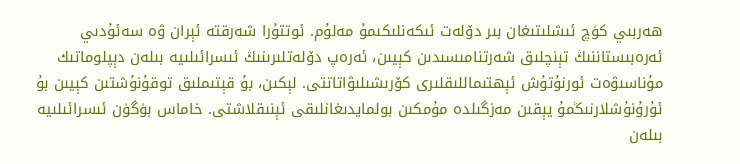ھەربىي كۈچ ئىشلىتىغان بىر دۆلەت ئىكەنلىكىمۇ مەلۇم. ئوتتۇرا شەرقتە ئېران ۋە سەئۇدىي ئەرەبىستاننىڭ تېنچلىق شەرتنامىسىدىن كېيىن، ئەرەپ دۆلەتلىرىنىڭ ئىسرائىلىيە بىلەن دېپلوماتىك مۇناسىۋەت ئورنۇتۇش ئېھتىماللىقلىرى كۆرىشىلىۋاتاتتى. لېكىن، بۇ قېتىملىق توقۇنۇشتىن كېيىن بۇ ئۇرۇنۇشلارنىڭمۇ يېقىن مەزگىلدە مۇمكىن بولمايدىغانلىقى ئېنىقلاشتى. خاماس بۈگۈن ئىسرائىلىيە بىلەن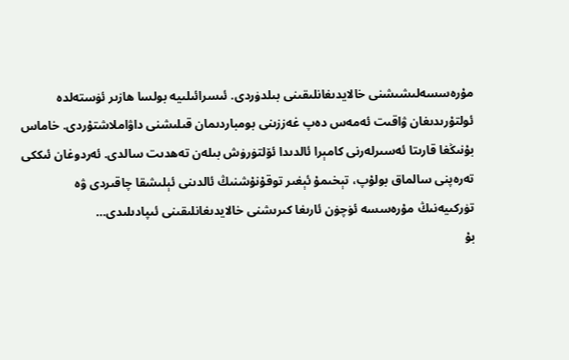مۇرەسسەلىشىشنى خالايدىغانلىقىنى بىلدۈردى. ئىسرائىلىيە بولسا ھازىر ئۈستەلدە ئولتۇرىدىغان ۋاقىت ئەمەس دەپ غەززىنى بومباردىمان قىلىشنى داۋاملاشتۇردى. خاماس بۇنىڭغا قارىتا ئەسىرلەرنى كامېرا ئالدىدا ئۆلتۈرۈش بىلەن تەھدىت سالدى. ئەردوغان ئىككى تەرەپنى سالماق بولۇپ، تېخىمۇ ئېغىر توقۇنۇشنىڭ ئالدىنى ئېلىشقا چاقىردى ۋە تۈركىيەنىڭ مۇرەسسە ئۈچۈن ئارىغا كىرىشنى خالايدىغانلىقىنى ئىپادىلىدى…
بۇ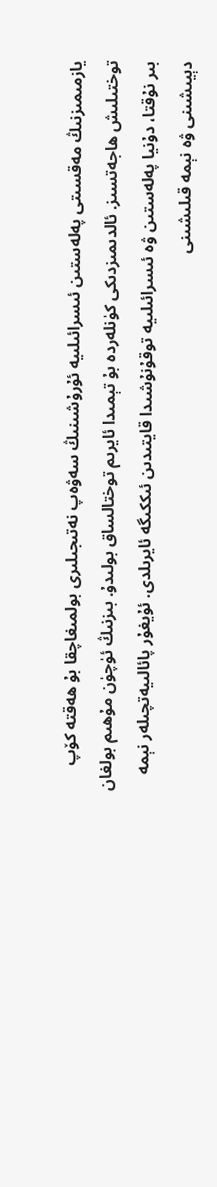يازمىمىزنىڭ مەقسىتى پەلەستىن ئىسرائىلىيە ئۇرۇشىنىڭ سەۋەپ نەتىجىلىرى بولمىغاچقا بۇ ھەقتە كۆپ توختىلىش ھاجەتسىز. ئالدىمىزدىكى كۈنلەردە بۇ تېمىدا ئايرىم توختالساق بولىدۇ. بىزنىڭ ئۈچۈن مۇھىم بولغان بىر نۇقتا، دۇنيا پەلەستىن ۋە ئىسرائىلىيە توقۇنۇشىدا قايتىدىن ئىككىگە ئايرىلدى. ئۇيغۇر پائالىيەتچىلەر نېمە دېيىشىنى ۋە نېمە قىلىشىنى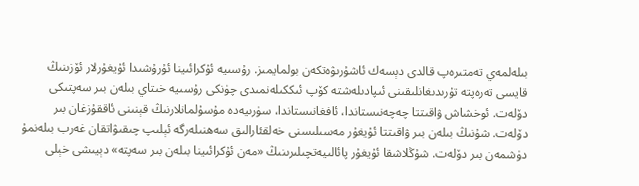بىلەلمەي تەمتىرەپ قالدى دېسەك ئاشۇرىۋەتكەن بولمايمىز. رۇسىيە ئۇكرائىينا ئۇرۇشىدا ئۇيغۇرلار ئۆزىنىڭ قايسى تەرەپتە تۇرىدىغانلىقىنى ئىپادىلەشتە كۆپ ئىككىلەنمىدى چۈنكى رۇسىيە خىتاي بىلەن بىر سەپتىكى دۆلەت. ئوخشاش ۋاقىتتا چەچەنىستاندا، ئافغانىستاندا، سۈرىيەدە مۇسۇلمانلارنىڭ قېنىنى ئاققۇزغان بىر دۆلەت. شۇنىڭ بىلەن بىر ۋاقىتتا ئۇيغۇر مەسىلىسنى خەلقئارالىق سەھنىلەرگە ئېلىپ چىقىۋاتقان غەرب بىلەنمۇ دۈشمەن بىر دۆلەت. شۇڭلاشقا ئۇيغۇر پائالىيەتچىلىرىنىڭ «مەن ئۇكرائىينا بىلەن بىر سەپتە» دېيىشى خېلى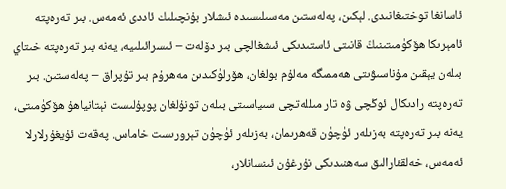ئاسانغا توختىغانىدى. لېكىن، پەلەستىن مەسىلىسىدە ئىشلار بۇنچىلىك ئاددى ئەمەس. بىر تەرەپتە ئامېرىكا ھۆكۈمىتىنىڭ قانىتى ئاستىدىكى ئىشغالچى بىر دۆلەت – ئىسرائىلىيە، يەنە بىر تەرەپتە خىتاي بىلەن يېقىن مۇناسىۋىتى ھەممىگە مەلۇم بولغان، ھۆرلۈكىدىن مەھرۇم بىر تۇپراق – پەلەستىن. بىر تەرەپتە رادىكال ئوڭچى ۋە تار مىللەتچى سىياسىتى بىلەن تونۇلغان پوپۇلىست نېتانياھۇ ھۆكۈمىتى، يەنە بىر تەرەپتە بەزىلەر ئۈچۈن قەھرىمان، بەزىلەر ئۈچۈن تېرورىست خاماس. پەقەت ئۇيغۇرلارلا ئەمەس، خەلقئارالىق سەھنىدىكى نۇرغۇن ئىنسانلار،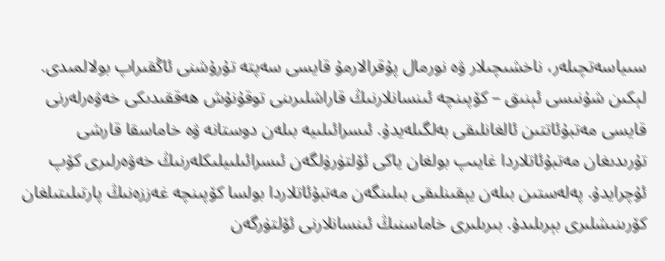سىياسەتچىلەر، ناخشىچىلار ۋە نورمال پۇقرالارمۇ قايسى سەپتە تۇرۇشنى ئاڭقىراپ بولالمىدى.
لېكىن شۇنىسى ئېنىق – كۆپىنچە ئىنسانلارنىڭ قاراشلىرىنى توقۇنۇش ھەققىدىكى خەۋەرلەرنى قايسى مەتبۇئاتتىن ئالغانلىقى بەلگىلەيدۇ. ئىسرائىلىيە بىلەن دوستانە ۋە خاماسقا قارشى تۇرىدىغان مەتبۇئاتلاردا غايىپ بولغان ياكى ئۆلتۈرۈلگەن ئىسرائىلىيلىكلەرنىڭ خەۋەرلىرى كۆپ ئۇچرايدۇ. پەلەستىن بىلەن يېقىنلىقى بىلىنگەن مەتبۇئاتلاردا بولسا كۆپىنچە غەززەنىڭ پارتىلىتىلغان كۆرىنىشلىرى بېرىلىدۇ. بىرىلىرى خاماسنىڭ ئىنسانلارنى ئۆلتۈرگەن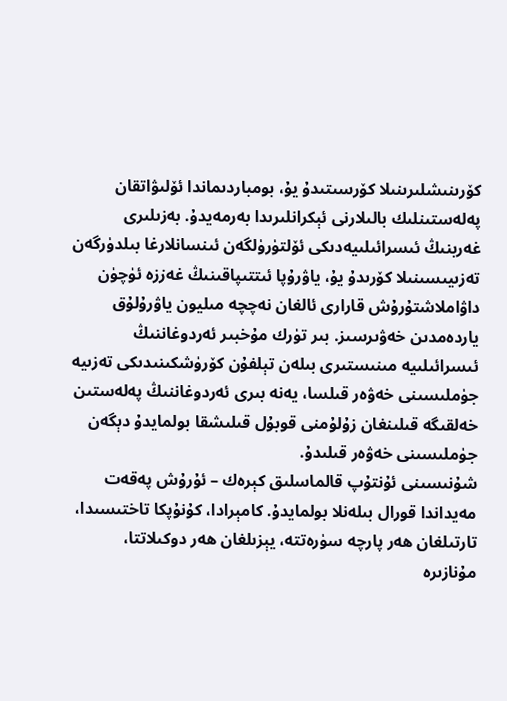كۆرىنىشلىرىنىلا كۆرسىتىدۇ يۇ، بومباردىماندا ئۆلىۋاتقان پەلەستىنلىك بالىلارنى ئېكرانلىرىدا بەرمەيدۇ. بەزىلىرى غەربنىڭ ئىسرائىلىيەدىكى ئۆلتۈرۈلگەن ئىنسانلارغا بىلدۈرگەن تەزىيىسىنىلا كۆرىدۇ يۇ، ياۋرۇپا ئىتتىپاقىنىڭ غەززە ئۈچۈن داۋاملاشتۇرۇش قارارى ئالغان نەچچە مىليون ياۋرۇلۇق ياردەمدىن خەۋىرسىز. بىر تۈرك مۇخبىر ئەردوغاننىڭ ئىسرائىلىيە مىنىستىرى بىلەن تېلفۇن كۆرۈشكىنىدىكى تەزىيە جۈملىسىنى خەۋەر قىلسا، يەنە بىرى ئەردوغاننىڭ پەلەستىن خەلقىگە قىلىنغان زۇلۇمنى قوبۇل قىلىشقا بولمايدۇ دېگەن جۈملىسىنى خەۋەر قىلىدۇ.
شۇنىسىنى ئۇنتۇپ قالماسلىق كېرەك – ئۇرۇش پەقەت مەيداندا قورال بىلەنلا بولمايدۇ. كامېرادا، كۇنۇپكا تاختىسىدا، تارتىلغان ھەر پارچە سۈرەتتە، يېزىلغان ھەر دوكىلاتتا، مۇنازىرە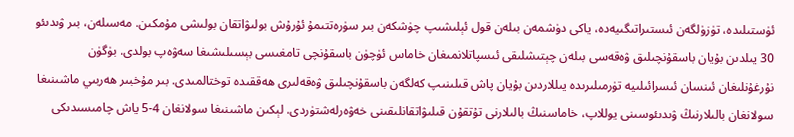ئۈستىلىدە، تۈزۈلگەن ئىستىراتىگىيەدە، ياكى دۈشمەن بىلەن قول ئېلىشىپ چۈشكەن بىر سۈرەتتىمۇ ئۇرۇش بولىۋاتقان بولىشى مۇمكىن. مەسىلەن، بىر ۋىدىئو 30 يىلدىن بۇيان باسقۇنچىلىق ۋەقەسى بىلەن چېتىشلىقى ئىسپاتلانمىغان خاماس ئۈچۈن باسقۇنچى تامغىسى بېسىلىشىغا سەۋەپ بولدى. بۈگۈن نۇرغۇنلىغان ئىنسان ئىسرائىلىيە تۈرمىلىرىدە يىللاردىن بۇيان پاش قىلىنىپ كەلگەن باسقۇنچىلىق ۋەقەلىرى ھەققىدە توختالمىدى. بىر مۇخبىر ھەربىي ماشىنىغا سولانغان بالىلارنىڭ ۋىدىئوسىنى يوللاپ، خاماسنىڭ بالىلارنى تۇتقۇن قىلىۋاتقانلىقىنى خەۋەرلەشتۈردى. لېكىن ماشىنىغا سولانغان 4-5 ياش چامىسىدىكى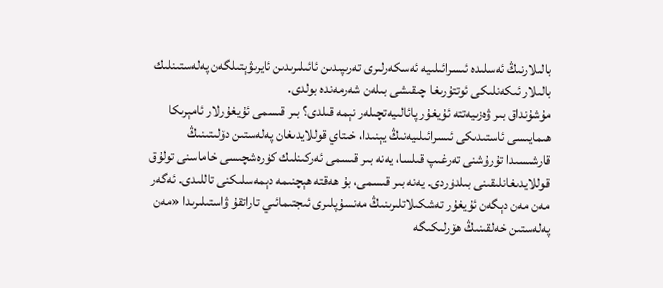بالىلارنىڭ ئەسلىدە ئىسرائىلىيە ئەسكەرلىرى تەرىپىدىن ئائىلىرىدىن ئايرىۋېتىلگەن پەلەستىنلىك بالىلار ئىكەنلىكى ئوتتۇرىغا چىقىشى بىلەن شەرمەندە بولدى.
مۇشۇنداق بىر ۋەزىيەتتە ئۇيغۇر پائالىيەتچىلەر نېمە قىلدى؟ بىر قىسمى ئۇيغۇرلار ئامېرىكا ھىمايىسى ئاستىدىكى ئىسرائىلىيەنىڭ يېنىدا، خىتاي قوللايدىغان پەلەستىن دۆلىتىنىڭ قارشىسىدا تۇرۇشنى تەرغىپ قىلسا، يەنە بىر قىسمى ئەركىنلىك كۈرەشچىسى خاماسنى تولۇق قوللايدىغانلىقىنى بىلدۈردى. يەنە بىر قىسمى، بۇ ھەقتە ھېچنىمە دېمەسلىكنى تاللىدى. ئەگەر مەن مەن دېگەن ئۇيغۇر تەشكىلاتلىرىنىڭ مەنسۇپلىرى ئىجتىمائىي تاراتقۇ ۋاستىلىرىدا «مەن پەلەستىن خەلقىنىڭ ھۆرلىكىگە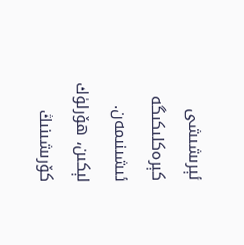ئېرىشىشى كېرەكلىكىگە ئىشىنىمەن. لېكىن، ھۆرلۈك كۆرىشىنىڭ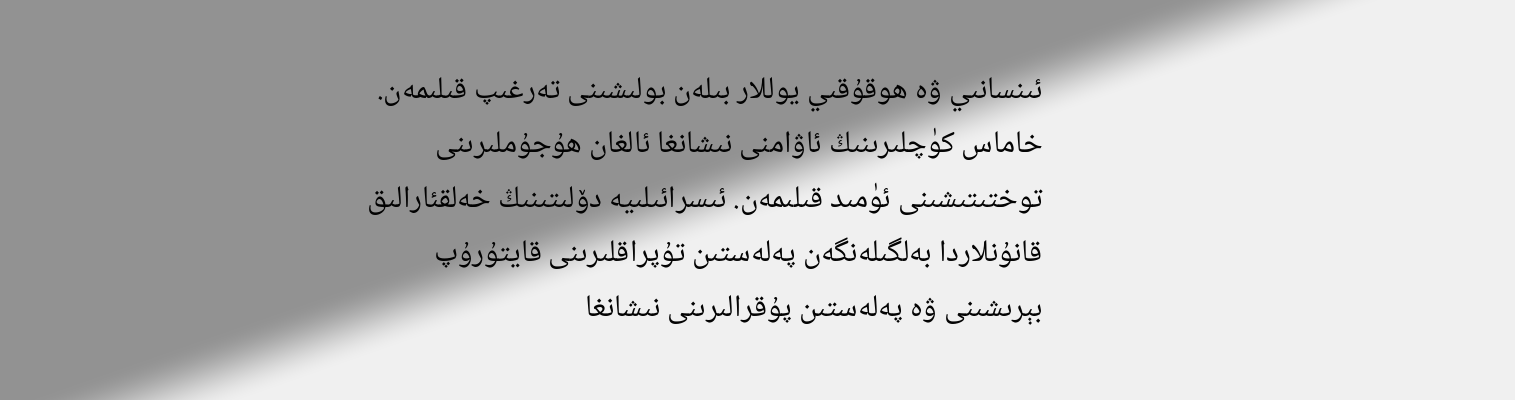ئىنسانىي ۋە ھوقۇقىي يوللار بىلەن بولىشىنى تەرغىپ قىلىمەن. خاماس كۈچلىرىنىڭ ئاۋامنى نىشانغا ئالغان ھۇجۇملىرىنى توختىتىشىنى ئۈمىد قىلىمەن. ئىسرائىلىيە دۆلىتىنىڭ خەلقئارالىق قانۇنلاردا بەلگىلەنگەن پەلەستىن تۇپراقلىرىنى قايتۇرۇپ بېرىشىنى ۋە پەلەستىن پۇقرالىرىنى نىشانغا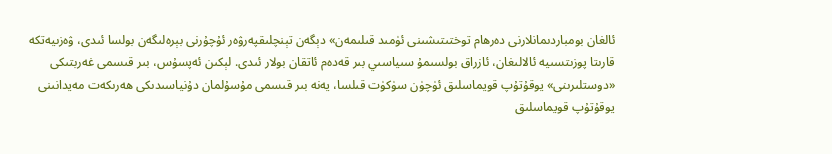ئالغان بومباردىمانلارنى دەرھام توختىتىشىنى ئۈمىد قىلىمەن» دېگەن تېنچلىقپەرۋەر ئۇچۇرنى بېرەلىگەن بولسا ئىدى، ۋەزىيەتكە قارىتا پوزىتسىيە ئالالىغان، ئازراق بولسىمۇ سىياسىي بىر قەدەم ئاتقان بولار ئىدى. لېكىن ئەپسۇس، بىر قىسمى غەربتىكى «دوستلىرىنى» يوقۇتۇپ قويماسلىق ئۈچۈن سۈكۈت قىلسا، يەنە بىر قىسمى مۇسۇلمان دۇنياسىدىكى ھەرىكەت مەيدانىنى يوقۇتۇپ قويماسلىق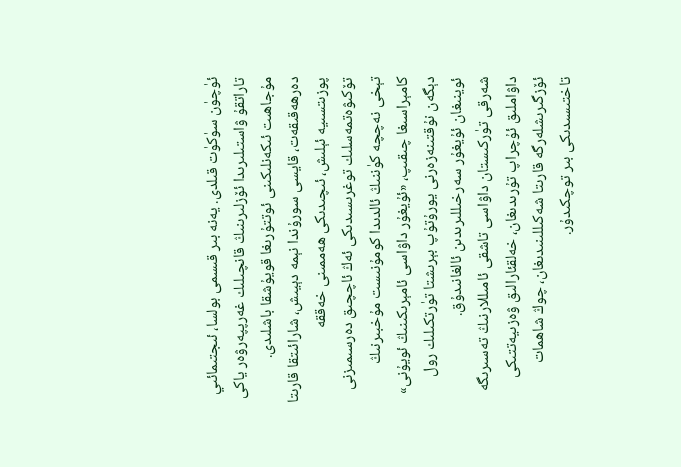ئۈچۈن سۈكۈت قىلدى. يەنە بىر قىسمى بولسا، ئىجتىمائىي تاراتقۇ ۋاستىلىرىدا ئۆزلىرىنىڭ قانچىلىك غەرپپەرۋەر ياكى مۇجاھىت ئىكەنلىكىنى ئوتتۇرىغا قويۇشقا باشلىدى.
دەرھەقىقەت، قايسى سورۇندا نېمە دېيىش، شارائىتقا قارىتا پوزىتسىيە ئېلىش، ئىچىدىكى ھەممىنى خەققە تۆكىۋەتمەسلىك توغرىسىدىكى ئەڭ ئاچچىق دەرسىمىزنى تېخى نەچچە كۈننىڭ ئالدىدا كومۇنىست مۇخبىرنىڭ كامېراسىغا چىقىپ، «ئۇيغۇر داۋاسى ئامېرىكىنىڭ ئويۇنى» دېگەن نۇقتىنەزەرنى يورۇتۇپ بېرىشتا تۈرتكىلىك رول ئوينىغان ئۇيغۇر سەرخىللىرىدىن ئالغانىدۇق.
شەرقى تۈركىستان داۋاسى تاشقى ئامىللارنىڭ تەسىرىگە داۋاملىق ئۇچراپ تۇرىدىغان، خەلقئارالىق ۋەزىيەتتىكى ئۆزگىرىشلەرگە قارىتا شەكىللىنىدىغان، چوڭ شاھمات تاختىسىدىكى بىر توچكىدۇر.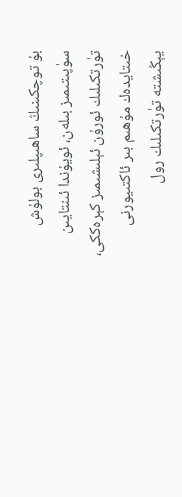بۇ توچكىنىڭ ساھىپلىرى بولۇش سۈپىتىمىز بىلەن، ئويۇندا ئىنتايىن تۈرتكىلىك ئورۇن ئېلىشىمىز كېرەككى، خىتايدەك مۇھىم بىر ئاكتىيورنى يېڭىشتە تۈرتكىلىك رول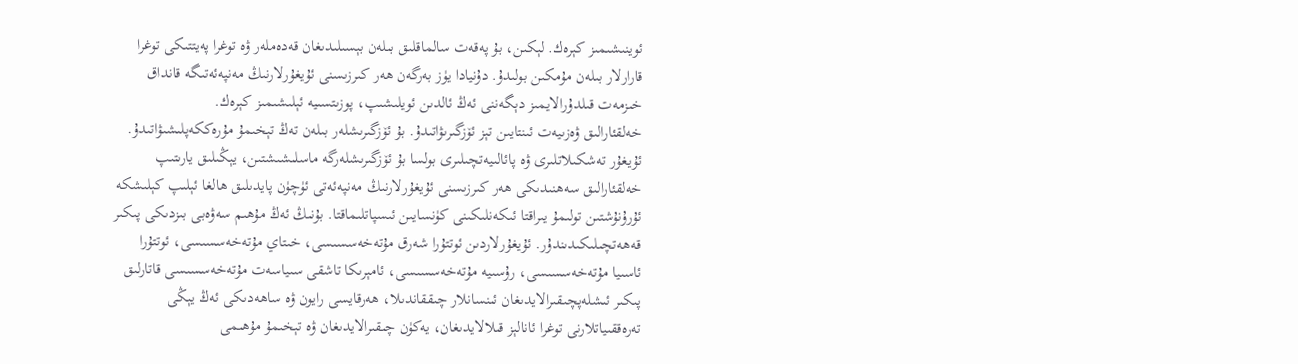ئوينىشىمىز كېرەك. لېكىن، بۇ پەقەت سالماقلىق بىلەن بېسىلىدىغان قەدەملەر ۋە توغرا پەيتتىكى توغرا قارارلار بىلەن مۇمكىن بولىدۇ. دۇنيادا يۈز بەرگەن ھەر كىرزىسنى ئۇيغۇرلارنىڭ مەنپەئەتىگە قانداق خىزمەت قىلدۇرالايمىز دېگەننى ئەڭ ئالدىن ئويلىشىپ، پوزىتسىيە ئېلىشىمىز كېرەك.
خەلقئارالىق ۋەزىيەت ئىنتايىن تېز ئۆزگىرىۋاتىدۇ. بۇ ئۆزگىرىشلەر بىلەن تەڭ تېخىمۇ مۇرەككەپلىشىۋاتىدۇ. ئۇيغۇر تەشكىلاتلىرى ۋە پائالىيەتچىلىرى بولسا بۇ ئۆزگىرىشلەرگە ماسلىشىشتىن، يېڭىلىق يارىتىپ خەلقئارالىق سەھنىدىكى ھەر كىرزىسنى ئۇيغۇرلارنىڭ مەنپەئەتى ئۈچۈن پايدىلىق ھالغا ئېلىپ كېلىشكە ئۇرۇنۇشتىن تولىمۇ يىراقتا ئىكەنلىكىنى كۈنسايىن ئىسپاتلىماقتا. بۇنىڭ ئەڭ مۇھىم سەۋەبى بىزدىكى پىكىر قەھەتچىلىكىدىندۇر. ئۇيغۇرلاردىن ئوتتۇرا شەرق مۇتەخەسسىسى، خىتاي مۇتەخەسسىسى، ئوتتۇرا ئاسىيا مۇتەخەسسىسى، رۇسىيە مۇتەخەسسىسى، ئامېرىكا تاشقى سىياسەت مۇتەخەسسىسى قاتارلىق پىكىر ئىشلەپچىقىرالايدىغان ئىنسانلار چىققاندىلا، ھەرقايسى رايون ۋە ساھەدىكى ئەڭ يېڭى تەرەققىياتلارنى توغرا ئانالېز قىلالايدىغان، يەكۈن چىقىرالايدىغان ۋە تېخىمۇ مۇھىمى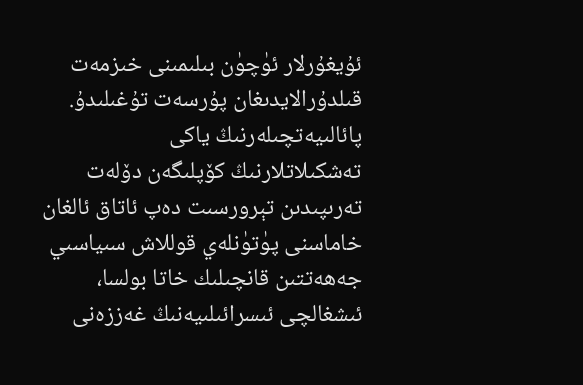ئۇيغۇرلار ئۈچۈن بىلىمىنى خىزمەت قىلدۇرالايدىغان پۇرسەت تۇغىلىدۇ.
پائالىيەتچىلەرنىڭ ياكى تەشكىلاتلارنىڭ كۆپلىگەن دۆلەت تەرىپىدىن تېرورسىت دەپ ئاتاق ئالغان خاماسنى پۈتۈنلەي قوللاش سىياسىي جەھەتتىن قانچىلىك خاتا بولسا، ئىشغالچى ئىسرائىلىيەنىڭ غەززەنى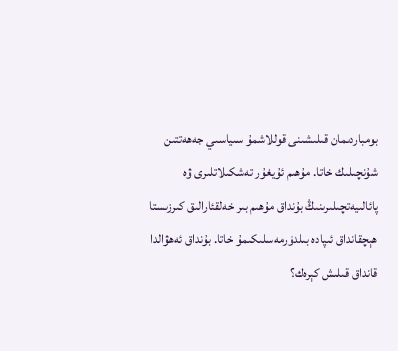بومباردىمان قىلىشىنى قوللاشمۇ سىياسىي جەھەتتىن شۇنچىلىك خاتا. مۇھىم ئۇيغۇر تەشكىلاتلىرى ۋە پائالىيەتچىلىرىنىڭ بۇنداق مۇھىم بىر خەلقئارالىق كىرزىستا ھېچقانداق ئىپادە بىلدۈرمەسلىكىمۇ خاتا. بۇنداق ئەھۋالدا قانداق قىلىش كېرەك؟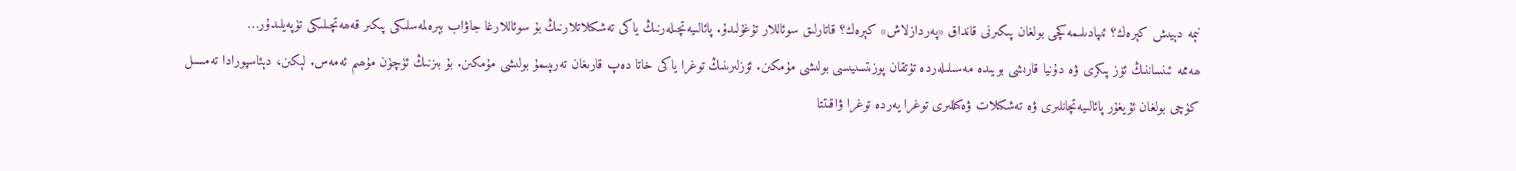نېمە دېيىش كېرەك؟ ئىپادىلىمەكچى بولغان پىكىرنى قانداق «پەردازلاش» كېرەك؟ قاتارلىق سوئاللار تۇغۇلىدۇ. پائالىيەتچىلەرنىڭ ياكى تەشكىلاتلارنىڭ بۇ سوئاللارغا جاۋاب بېرەلمەسلىكى پىكىر قەھەتچىلىكى تۈپەيلىدۇر…
ھەممە ئىنساننىڭ ئۆز پىكرى ۋە دۇنيا قارىشى بويىدە مەسىلىلەردە تۇتقان پوزىتسىيىسى بولىشى مۇمكىن. ئۆزلىرىنىڭ توغرا ياكى خاتا دەپ قارىغان تەرىپىمۇ بولىشى مۇمكىن. بۇ بىزنىڭ ئۈچۈن مۇھىم ئەمەس. لېكىن، دېئاسپورادا تەمسىل كۈچى بولغان ئۇيغۇر پائالىيەتچانلىرى ۋە تەشكىلات ۋەكىللىرى توغرا يەردە توغرا ۋاقىتتا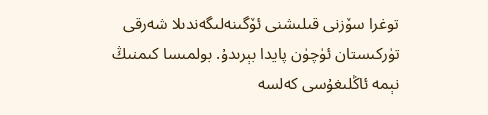توغرا سۆزنى قىلىشنى ئۆگىنەلىگەندىلا شەرقى تۈركىستان ئۈچۈن پايدا بېرىدۇ. بولمىسا كىمنىڭ نېمە ئاڭلىغۇسى كەلسە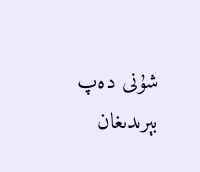شۇنى دەپ بېرىدىغان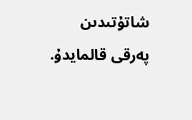شاتۇتىدىن پەرقى قالمايدۇ.